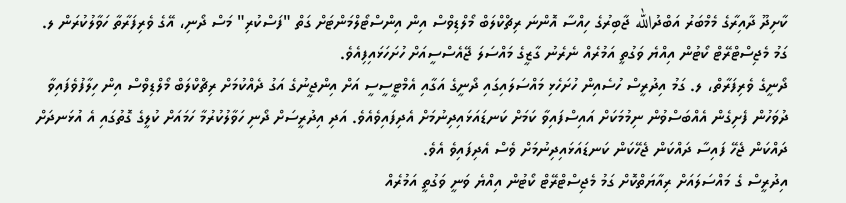ކާށިދޫ ދާއިރާގެ މެމްބަރު އަބްދުالله ޖާބިރުގެ ހިއްސާ އޮންނަ ރިޗްކްލަބް މޯލްޑިވްސް އިން އިންސްޓޯލްމަންޓަށް ގަތް "ފަސްކުރި" މަސް ދޯނި، އޭގެ ވެރިފަރާތާ ހަވާލުކުރަން ލ. ގަމު މެޖިސްޓްރޭޓް ކޯޓުން އިއްޔެ ވަގުތީ އަމުރެއް ނެރެނު ގާޒީގެ މައްސަލަ ޖޭއެސްސީއަށް ހުށަހަޅައިފިއެވެ.
ދޯނީގެ ވެރިފަރާތް، ލ. ގަމު އިދުރީސް ހުސެއިން ހުށަހެޅި މައްސަލައިގައި ދޯނީގެ އަގާއި އެމްޓީސީސީ އަށް އިންޖީނުގެ އަގު ދެއްކުމަށް ރިޗްކްލަބް މޯލްޑިވްސް އިން ހިލާފުވެފައިވާ ދުވަހުން ފެށިގެން އެއްބަސްވުން ނިމުމަކަށް އައިސްފައިވާ ކަމަށް ކަނޑައަޅައިދިނުމަށް އެދިފައިވެއެވެ. އަދި އިދުރީސަށް ދޯނި ހަވާލުކުރުމާ ހަމައަށް ކުލީގެ ގޮތުގައި އެ އުޅަނދަށް ދައްކަން ޖެހޭ ފައިސާ ދައްކަން ޖެހޭކަން ކަނޑައަޅައިދިނުމަށް ވެސް އެދިފައިވެ އެވެ.
އިދުރީސް ގެ މައްސަލައަށް ރިއާޔަތްކޮށް ގަމު މެޖިސްޓްރޭޓް ކޯޓުން އިއްޔެ ވަނީ ވަގުތީ އަމުރެއް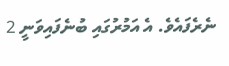ނެރެފައެވެ. އެ އަމުރުގައި ބުނެފައިވަނީ 2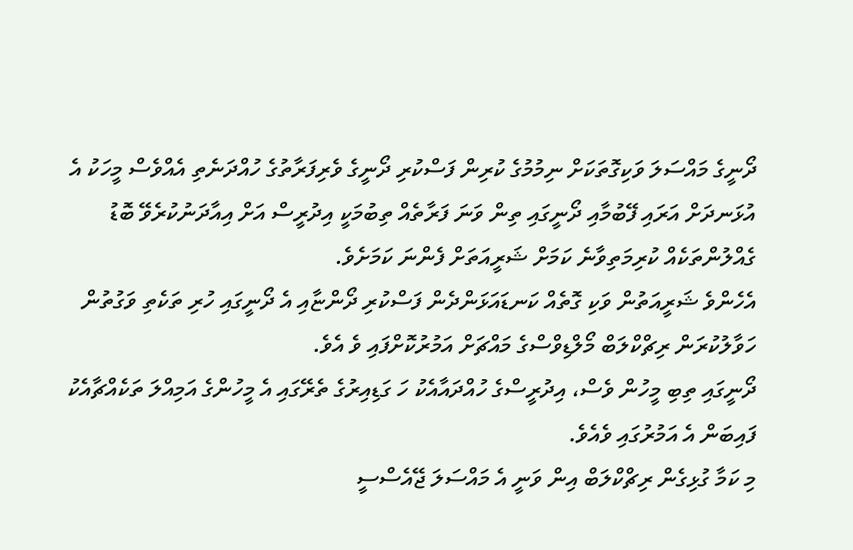ދޯނީގެ މައްސަލަ ވަކިގޮތަކަށް ނިމުމުގެ ކުރިން ފަސްކުރި ދޯނީގެ ވެރިފަރާތުގެ ހުއްދަނެތި އެއްވެސް މީހަކު އެ އުޅަނދަށް އަރައި ފޭބުމާއި ދޯނީގައި ތިން ވަނަ ފަރާތެއް ތިބުމަކީ އިދުރީސް އަށް އިއާދަނުކުރެވޭ ބޮޑު ގެއްލުންތަކެއް ކުރިމަތިވާނެ ކަމަށް ޝަރީއަތަށް ފެންނަ ކަމަށެވެ.
އެހެންވެ ޝަރީއަތުން ވަކި ގޮތެއް ކަނޑައަޅަންދެން ފަސްކުރި ދޯންޏާއި އެ ދޯނީގައި ހުރި ތަކެތި ވަގުތުން ހަވާލުކުރަން ރިޗްކްލަބް މޯލްޑިވްސްގެ މައްޗަށް އަމުރުކޮށްފައި ވެ އެވެ.
ދޯނީގައި ތިބި މީހުން ވެސް، އިދުރީސްގެ ހުއްދައާއެކު ހަ ގަޑިއިރުގެ ތެރޭގައި އެ މީހުންގެ އަމިއްލަ ތަކެއްޗާއެކު ފައިބަން އެ އަމުރުގައި ވެއެވެ.
މި ކަމާ ގުޅިގެން ރިޗްކްލަބް އިން ވަނީ އެ މައްސަލަ ޖޭއެސްސީ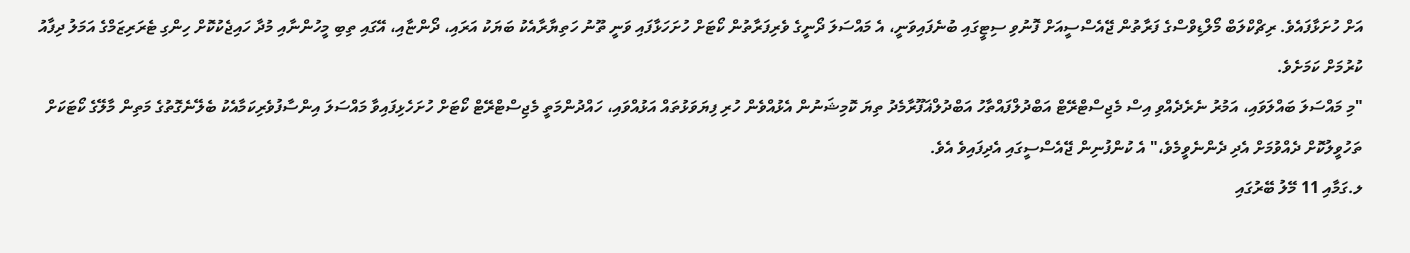އަށް ހުށަޅާފައެވެ. ރިޗްކްލަބް މޯލްޑިވްސްގެ ފަރާތުން ޖޭއެސްސީއަށް ފޮނުވި ސިޓީގައި ބުނެފައިވަނީ، އެ މައްސަލަ ދޯނީގެ ވެރިފަރާތުން ކޯޓަށް ހުށަހަޅާފައި ވަނީ ތޫނު ހަތިޔާރާއެކު ބަޔަކު އަރައި، ދޯންޏާއި، އޭގައި ތިބި މީހުންނާއި މުދާ ހައިޖެކުކޮށް ހިންގި ޓެރަރިޒަމްގެ އަމަލު ދިފާއު ކުރުމަށް ކަމަށެވެ.
"މި މައްސަލަ ބައްލަވައި، އަމުރު ނެރެދެއްވި އިސް މެޖިސްޓްރޭޓް އަބްދުލްފައްތާހު އަބްދުލްޣަފޫރާމެދު ތިޔަ ކޮމިޝަނުން އެޅުއްވެން ހުރި ފިޔަވަޅުތައް އަޅުއްވައި، ހައްދުންމަތީ މެޖިސްޓްރޭޓް ކޯޓަށް ހުށަހެޅިފައިވާ މައްސަލަ އިންސާފުވެރިކަމާއެކު ބެލޭނެގޮތުގެ މަތިން މާލޭގެ ކޯޓަކަށް ތަހުވީލުކޮށް ދެއްވުމަށް އެދި ދެންނެވީމެވެ،" އެ ކުންފުނިން ޖޭއެސްސީގައި އެދިފައިވެ އެވެ.
ލ.ގަމާއި 11 މޭލު ބޭރުގައި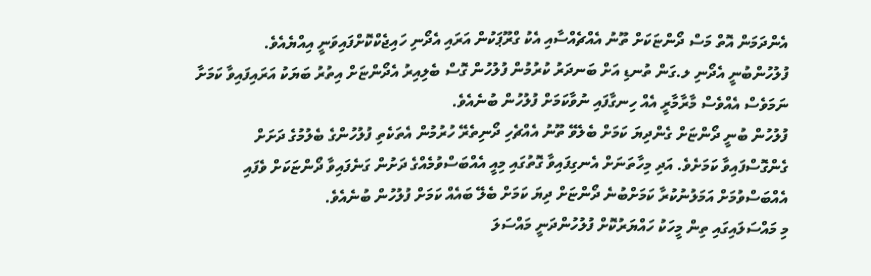އެންދަމަން އޮތް މަސް ދޯންޏަކަށް ތޫނު އެއްޗެއްސާއި އެކު ގްރޫޕަކުން އަރައި އެދޯނި ހައިޖެކްކޮށްފައިވަނީ އިއްޔެއެވެ.
ފުލުހުންބުނީ އެދޯނި ލ.ގަން ތުނޑި އަށް ބަނދަރު ކުރުމުން ފުލުހުން ގޮސް ބެލިއިރު އެދޯންޏަށް އިތުރު ބަޔަކު އަރައިފައިވާ ކަމަށާ ނަމަވެސް އެއްވެސް މާރާމާރީ އެއް ހިނގާފައި ނުވާކަމަށް ފުލުހުން ބުނެއެވެ.
ފުލުހުން ބުނީ ދޯންޏަށް ގެންދިޔަ ކަމަށް ބެލެވޭ ތޫނު އެއްޗެހި ދޯނިތެރޭ ހުރުމުން އެތަކެތި ފުލުހުންގެ ބެލުމުގެ ދަށަށް ގެންގޮސްފައިވާ ކަމަށެވެ. އަދި މިހާތަނަށް އެނގިފައިވާ ގޮތުގައި މިއީ އެއްބަސްވުމެއްގެ ދަށުން ގަނެފައިވާ ދޯންޏަކަށް ވެފައި އެއްބަސްވުމަށް އަމަލުނުކުރާ ކަމަށްބުނެ ދޯންޏަށް ދިޔަ ކަމަށް ބެލޭ ބައެއް ކަމަށް ފުލުހުން ބުނެއެވެ.
މި މައްސަލައިގައި ތިން މީހަކު ހައްޔަރުކޮށް ފުލުހުންދަނީ މައްސަލަ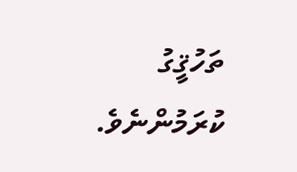ތަހުޤީގު ކުރަމުންނެވެ.